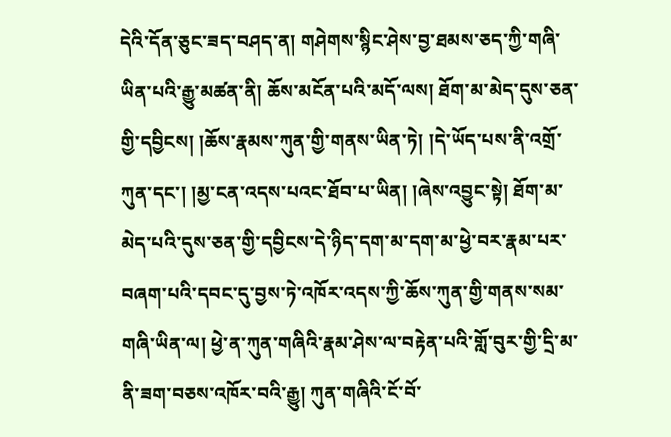དེའི་དོན་ཅུང་ཟད་བཤད་ན། གཤེགས་སྙིང་ཤེས་བྱ་ཐམས་ཅད་ཀྱི་གཞི་ཡིན་པའི་རྒྱུ་མཚན་ནི། ཆོས་མངོན་པའི་མདོ་ལས། ཐོག་མ་མེད་དུས་ཅན་གྱི་དབྱིངས། །ཆོས་རྣམས་ཀུན་གྱི་གནས་ཡིན་ཏེ། །དེ་ཡོད་པས་ནི་འགྲོ་ཀུན་དང་། །མྱ་ངན་འདས་པའང་ཐོབ་པ་ཡིན། །ཞེས་འབྱུང་སྟེ། ཐོག་མ་མེད་པའི་དུས་ཅན་གྱི་དབྱིངས་དེ་ཉིད་དག་མ་དག་མ་ཕྱེ་བར་རྣམ་པར་བཞག་པའི་དབང་དུ་བྱས་ཏེ་འཁོར་འདས་ཀྱི་ཆོས་ཀུན་གྱི་གནས་སམ་གཞི་ཡིན་ལ། ཕྱེ་ན་ཀུན་གཞིའི་རྣམ་ཤེས་ལ་བརྟེན་པའི་གློ་བུར་གྱི་དྲི་མ་ནི་ཟག་བཅས་འཁོར་བའི་རྒྱུ། ཀུན་གཞིའི་ངོ་བོ་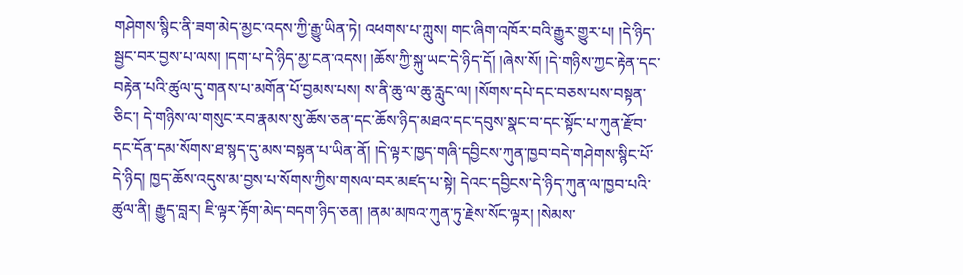གཤེགས་སྙིང་ནི་ཟག་མེད་མྱང་འདས་ཀྱི་རྒྱུ་ཡིན་ཏེ། འཕགས་པ་ཀླུས། གང་ཞིག་འཁོར་བའི་རྒྱུར་གྱུར་པ། །དེ་ཉིད་སྦྱང་བར་བྱས་པ་ལས། །དག་པ་དེ་ཉིད་མྱ་ངན་འདས། །ཆོས་ཀྱི་སྐུ་ཡང་དེ་ཉིད་དོ། །ཞེས་སོ། །དེ་གཉིས་ཀྱང་རྟེན་དང་བརྟེན་པའི་ཚུལ་དུ་གནས་པ་མགོན་པོ་བྱམས་པས། ས་ནི་ཆུ་ལ་ཆུ་རླུང་ལ། །སོགས་དཔེ་དང་བཅས་པས་བསྟན་ཅིང་། དེ་གཉིས་ལ་གསུང་རབ་རྣམས་སུ་ཆོས་ཅན་དང་ཆོས་ཉིད་མཐའ་དང་དབུས་སྣང་བ་དང་སྟོང་པ་ཀུན་རྫོབ་དང་དོན་དམ་སོགས་ཐ་སྙད་དུ་མས་བསྟན་པ་ཡིན་ནོ། །དེ་ལྟར་ཁྱད་གཞི་དབྱིངས་ཀུན་ཁྱབ་བདེ་གཤེགས་སྙིང་པོ་དེ་ཉིད། ཁྱད་ཆོས་འདུས་མ་བྱས་པ་སོགས་ཀྱིས་གསལ་བར་མཛད་པ་སྟེ། དེའང་དབྱིངས་དེ་ཉིད་ཀུན་ལ་ཁྱབ་པའི་ཚུལ་ནི། རྒྱུད་བླར། ཇི་ལྟར་རྟོག་མེད་བདག་ཉིད་ཅན། །ནམ་མཁའ་ཀུན་ཏུ་རྗེས་སོང་ལྟར། །སེམས་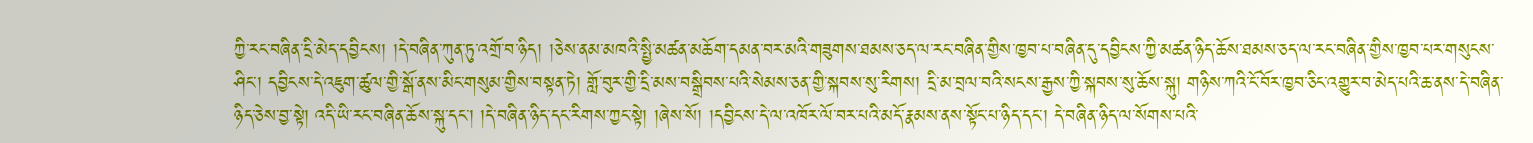ཀྱི་རང་བཞིན་དྲི་མེད་དབྱིངས། །དེ་བཞིན་ཀུན་ཏུ་འགྲོ་བ་ཉིད། །ཅེས་ནམ་མཁའི་སྤྱི་མཚན་མཆོག་དམན་བར་མའི་གཟུགས་ཐམས་ཅད་ལ་རང་བཞིན་གྱིས་ཁྱབ་པ་བཞིན་དུ་དབྱིངས་ཀྱི་མཚན་ཉིད་ཆོས་ཐམས་ཅད་ལ་རང་བཞིན་གྱིས་ཁྱབ་པར་གསུངས་ཤིང་། དབྱིངས་དེ་འཇུག་ཚུལ་གྱི་སྒོ་ནས་མིང་གསུམ་གྱིས་བསྟན་ཏེ། གློ་བུར་གྱི་དྲི་མས་བསྒྲིབས་པའི་སེམས་ཅན་གྱི་སྐབས་སུ་རིགས། དྲི་མ་བྲལ་བའི་སངས་རྒྱས་ཀྱི་སྐབས་སུ་ཆོས་སྐུ། གཉིས་ཀའི་ངོ་བོར་ཁྱབ་ཅིང་འགྱུར་བ་མེད་པའི་ཆ་ནས་དེ་བཞིན་ཉིད་ཅེས་བྱ་སྟེ། འདི་ཡི་རང་བཞིན་ཆོས་སྐུ་དང་། །དེ་བཞིན་ཉིད་དང་རིགས་ཀྱང་སྟེ། །ཞེས་སོ། །དབྱིངས་དེ་ལ་འཁོར་ལོ་བར་པའི་མདོ་རྣམས་ནས་སྟོང་པ་ཉིད་དང་། དེ་བཞིན་ཉིད་ལ་སོགས་པའི་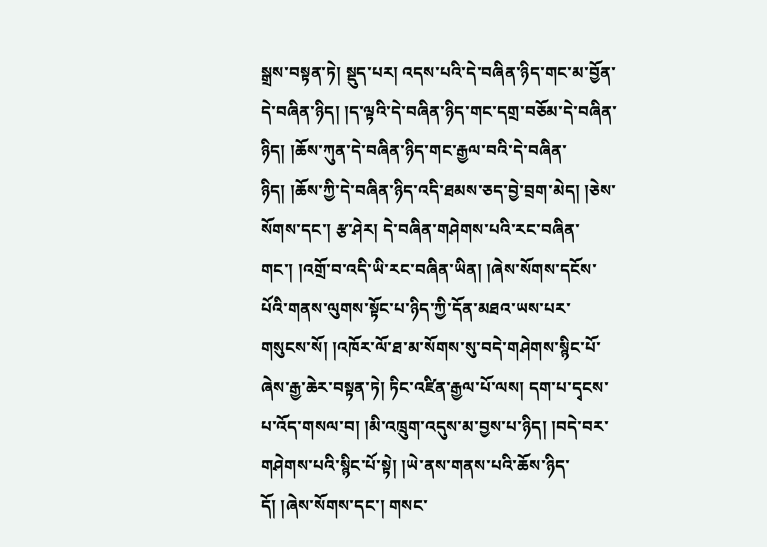སྒྲས་བསྟན་ཏེ། སྡུད་པར། འདས་པའི་དེ་བཞིན་ཉིད་གང་མ་བྱོན་དེ་བཞིན་ཉིད། །ད་ལྟའི་དེ་བཞིན་ཉིད་གང་དགྲ་བཅོམ་དེ་བཞིན་ཉིད། །ཆོས་ཀུན་དེ་བཞིན་ཉིད་གང་རྒྱལ་བའི་དེ་བཞིན་ཉིད། །ཆོས་ཀྱི་དེ་བཞིན་ཉིད་འདི་ཐམས་ཅད་བྱེ་བྲག་མེད། །ཅེས་སོགས་དང་། རྩ་ཤེར། དེ་བཞིན་གཤེགས་པའི་རང་བཞིན་གང་། །འགྲོ་བ་འདི་ཡི་རང་བཞིན་ཡིན། །ཞེས་སོགས་དངོས་པོའི་གནས་ལུགས་སྟོང་པ་ཉིད་ཀྱི་དོན་མཐའ་ཡས་པར་གསུངས་སོ། །འཁོར་ལོ་ཐ་མ་སོགས་སུ་བདེ་གཤེགས་སྙིང་པོ་ཞེས་རྒྱ་ཆེར་བསྟན་ཏེ། ཏིང་འཛིན་རྒྱལ་པོ་ལས། དག་པ་དྭངས་པ་འོད་གསལ་བ། །མི་འཁྲུག་འདུས་མ་བྱས་པ་ཉིད། །བདེ་བར་གཤེགས་པའི་སྙིང་པོ་སྟེ། །ཡེ་ནས་གནས་པའི་ཆོས་ཉིད་དོ། །ཞེས་སོགས་དང་། གསང་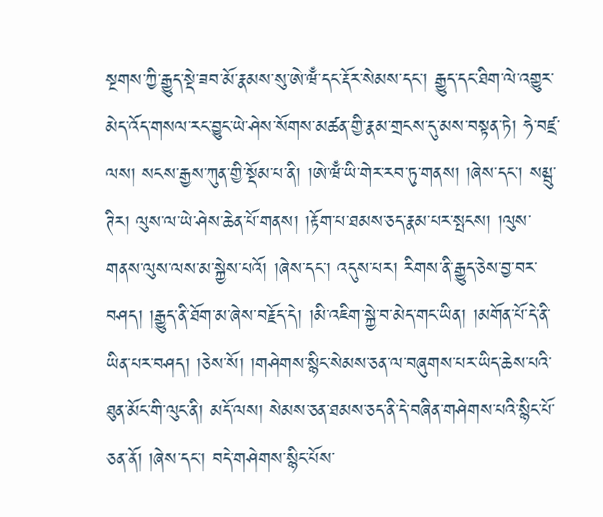སྔགས་ཀྱི་རྒྱུད་སྡེ་ཟབ་མོ་རྣམས་སུ་ཨེ་ཝྃ་དང་རྡོར་སེམས་དང་། རྒྱུད་དང་ཐིག་ལེ་འགྱུར་མེད་འོད་གསལ་རང་བྱུང་ཡེ་ཤེས་སོགས་མཚན་གྱི་རྣམ་གྲངས་དུ་མས་བསྟན་ཏེ། ཧེ་བཛྲ་ལས། སངས་རྒྱས་ཀུན་གྱི་སྡོམ་པ་ནི། །ཨེ་ཝྃ་ཡི་གེར་རབ་ཏུ་གནས། །ཞེས་དང་། སམྦུ་ཊིར། ལུས་ལ་ཡེ་ཤེས་ཆེན་པོ་གནས། །རྟོག་པ་ཐམས་ཅད་རྣམ་པར་སྤངས། །ལུས་གནས་ལུས་ལས་མ་སྐྱེས་པའོ། །ཞེས་དང་། འདུས་པར། རིགས་ནི་རྒྱུད་ཅེས་བྱ་བར་བཤད། །རྒྱུད་ནི་ཐོག་མ་ཞེས་བརྗོད་དེ། །མི་འཇིག་སྐྱེ་བ་མེད་གང་ཡིན། །མགོན་པོ་དེ་ནི་ཡིན་པར་བཤད། །ཅེས་སོ། །གཤེགས་སྙིང་སེམས་ཅན་ལ་བཞུགས་པར་ཡིད་ཆེས་པའི་ཐུན་མོང་གི་ལུང་ནི། མདོ་ལས། སེམས་ཅན་ཐམས་ཅད་ནི་དེ་བཞིན་གཤེགས་པའི་སྙིང་པོ་ཅན་ནོ། །ཞེས་དང་། བདེ་གཤེགས་སྙིང་པོས་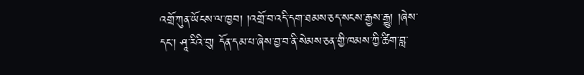འགྲོ་ཀུན་ཡོངས་ལ་ཁྱབ། །འགྲོ་བ་འདི་དག་ཐམས་ཅད་སངས་རྒྱས་རྒྱུ། །ཞེས་དང་། ཤཱ་རིའི་བུ། དོན་དམ་པ་ཞེས་བྱ་བ་ནི་སེམས་ཅན་གྱི་ཁམས་ཀྱི་ཚིག་བླ་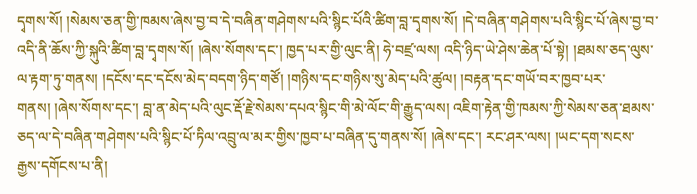དྭགས་སོ། །སེམས་ཅན་གྱི་ཁམས་ཞེས་བྱ་བ་དེ་བཞིན་གཤེགས་པའི་སྙིང་པོའི་ཚིག་བླ་དྭགས་སོ། །དེ་བཞིན་གཤེགས་པའི་སྙིང་པོ་ཞེས་བྱ་བ་འདི་ནི་ཆོས་ཀྱི་སྐུའི་ཚིག་བླ་དྭགས་སོ། །ཞེས་སོགས་དང་། ཁྱད་པར་གྱི་ལུང་ནི། ཧེ་བཛྲ་ལས། འདི་ཉིད་ཡེ་ཤེས་ཆེན་པོ་སྟེ། །ཐམས་ཅད་ལུས་ལ་རྟག་ཏུ་གནས། །དངོས་དང་དངོས་མེད་བདག་ཉིད་གཙོ། །གཉིས་དང་གཉིས་སུ་མེད་པའི་ཚུལ། །བརྟན་དང་གཡོ་བར་ཁྱབ་པར་གནས། །ཞེས་སོགས་དང་། བླ་ན་མེད་པའི་ལུང་རྡོ་རྗེ་སེམས་དཔའ་སྙིང་གི་མེ་ལོང་གི་རྒྱུད་ལས། འཇིག་རྟེན་གྱི་ཁམས་ཀྱི་སེམས་ཅན་ཐམས་ཅད་ལ་དེ་བཞིན་གཤེགས་པའི་སྙིང་པོ་ཏིལ་འབྲུ་ལ་མར་གྱིས་ཁྱབ་པ་བཞིན་དུ་གནས་སོ། །ཞེས་དང་། རང་ཤར་ལས། །ཡང་དག་སངས་རྒྱས་དགོངས་པ་ནི།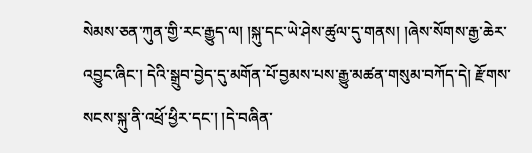སེམས་ཅན་ཀུན་གྱི་རང་རྒྱུད་ལ། །སྐུ་དང་ཡེ་ཤེས་ཚུལ་དུ་གནས། །ཞེས་སོགས་རྒྱ་ཆེར་འབྱུང་ཞིང་། དེའི་སྒྲུབ་བྱེད་དུ་མགོན་པོ་བྱམས་པས་རྒྱུ་མཚན་གསུམ་བཀོད་དེ། རྫོགས་སངས་སྐུ་ནི་འཕྲོ་ཕྱིར་དང་། །དེ་བཞིན་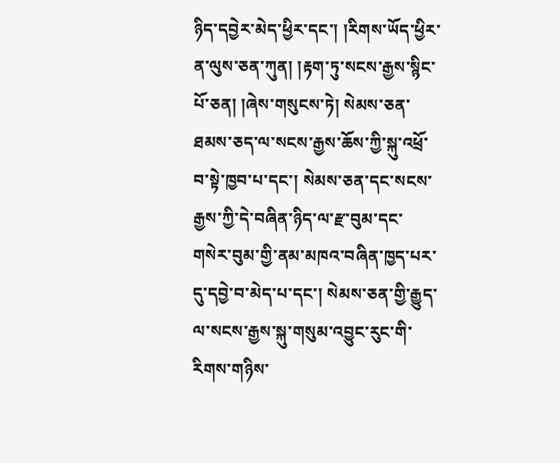ཉིད་དབྱེར་མེད་ཕྱིར་དང་། །རིགས་ཡོད་ཕྱིར་ན་ལུས་ཅན་ཀུན། །རྟག་ཏུ་སངས་རྒྱས་སྙིང་པོ་ཅན། །ཞེས་གསུངས་ཏེ། སེམས་ཅན་ཐམས་ཅད་ལ་སངས་རྒྱས་ཆོས་ཀྱི་སྐུ་འཕྲོ་བ་སྟེ་ཁྱབ་པ་དང་། སེམས་ཅན་དང་སངས་རྒྱས་ཀྱི་དེ་བཞིན་ཉིད་ལ་རྫ་བུམ་དང་གསེར་བུམ་གྱི་ནམ་མཁའ་བཞིན་ཁྱད་པར་དུ་དབྱེ་བ་མེད་པ་དང་། སེམས་ཅན་གྱི་རྒྱུད་ལ་སངས་རྒྱས་སྐུ་གསུམ་འབྱུང་རུང་གི་རིགས་གཉིས་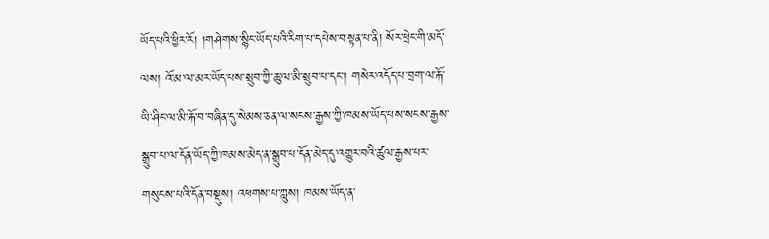ཡོད་པའི་ཕྱིར་རོ། །གཤེགས་སྙིང་ཡོད་པའི་རིག་པ་དཔེས་བསྟན་པ་ནི། སོར་ཕྲེང་གི་མདོ་ལས། འོ་མ་ལ་མར་ཡོད་པས་སྲུབ་ཀྱི་ཆུ་ལ་མི་སྲུབ་པ་དང་། གསེར་འདོད་པ་བྲག་ལ་རྐོ་ཡི་ཤིང་ལ་མི་རྐོ་བ་བཞིན་དུ་སེམས་ཅན་ལ་སངས་རྒྱས་ཀྱི་ཁམས་ཡོད་པས་སངས་རྒྱས་སྒྲུབ་པ་ལ་དོན་ཡོད་ཀྱི་ཁམས་མེད་ན་སྒྲུབ་པ་དོན་མེད་དུ་འགྱུར་བའི་ཚུལ་རྒྱས་པར་གསུངས་པའི་དོན་བསྡུས། འཕགས་པ་ཀླུས། ཁམས་ཡོད་ན་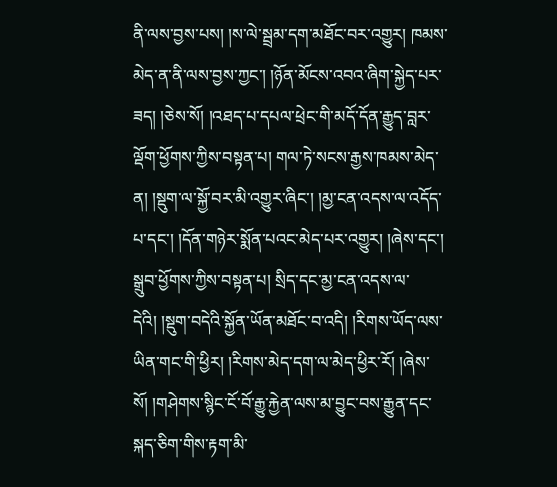ནི་ལས་བྱས་པས། །ས་ལེ་སྦྲམ་དག་མཐོང་བར་འགྱུར། ཁམས་མེད་ན་ནི་ལས་བྱས་ཀྱང་། །ཉོན་མོངས་འབའ་ཞིག་སྐྱེད་པར་ཟད། །ཅེས་སོ། །འཐད་པ་དཔལ་ཕྲེང་གི་མདོ་དོན་རྒྱུད་བླར་ལྡོག་ཕྱོགས་ཀྱིས་བསྟན་པ། གལ་ཏེ་སངས་རྒྱས་ཁམས་མེད་ན། །སྡུག་ལ་སྐྱོ་བར་མི་འགྱུར་ཞིང་། །མྱ་ངན་འདས་ལ་འདོད་པ་དང་། །དོན་གཉེར་སྨོན་པའང་མེད་པར་འགྱུར། །ཞེས་དང་། སྒྲུབ་ཕྱོགས་ཀྱིས་བསྟན་པ། སྲིད་དང་མྱ་ངན་འདས་ལ་དེའི། །སྡུག་བདེའི་སྐྱོན་ཡོན་མཐོང་བ་འདི། །རིགས་ཡོད་ལས་ཡིན་གང་གི་ཕྱིར། །རིགས་མེད་དག་ལ་མེད་ཕྱིར་རོ། །ཞེས་སོ། །གཤེགས་སྙིང་ངོ་བོ་རྒྱུ་རྐྱེན་ལས་མ་བྱུང་བས་རྒྱུན་དང་སྐད་ཅིག་གིས་རྟག་མི་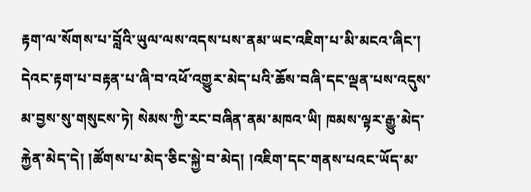རྟག་ལ་སོགས་པ་བློའི་ཡུལ་ལས་འདས་པས་ནམ་ཡང་འཇིག་པ་མི་མངའ་ཞིང་། དེའང་རྟག་པ་བརྟན་པ་ཞི་བ་འཕོ་འགྱུར་མེད་པའི་ཆོས་བཞི་དང་ལྡན་པས་འདུས་མ་བྱས་སུ་གསུངས་ཏེ། སེམས་ཀྱི་རང་བཞིན་ནམ་མཁའ་ཡི། ཁམས་ལྟར་རྒྱུ་མེད་རྐྱེན་མེད་དེ། །ཚོགས་པ་མེད་ཅིང་སྐྱེ་བ་མེད། །འཇིག་དང་གནས་པའང་ཡོད་མ་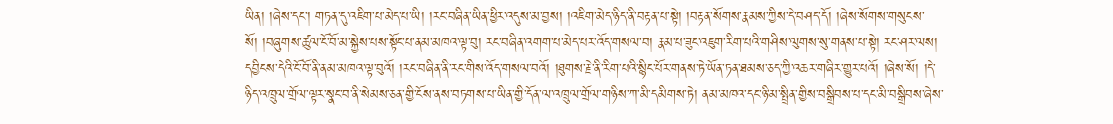ཡིན། །ཞེས་དང་། གཏན་དུ་འཇིག་པ་མེད་པ་ཡི། །རང་བཞིན་ཡིན་ཕྱིར་འདུས་མ་བྱས། །འཇིག་མེད་ཉིད་ནི་བརྟན་པ་སྟེ། །བརྟན་སོགས་རྣམས་ཀྱིས་དེ་བཤད་དོ། །ཞེས་སོགས་གསུངས་སོ། །བཞུགས་ཚུལ་ངོ་བོ་མ་སྐྱེས་པས་སྟོང་པ་ནམ་མཁའ་ལྟ་བུ། རང་བཞིན་འགག་པ་མེད་པར་འོད་གསལ་བ། རྣམ་པ་ཟུང་འཇུག་རིག་པའི་གཤིས་ལུགས་སུ་གནས་པ་སྟེ། རང་ཤར་ལས། དབྱིངས་དེའི་ངོ་བོ་ནི་ནམ་མཁའ་ལྟ་བུའོ། །རང་བཞིན་ནི་རང་གིས་འོད་གསལ་བའོ། །ཐུགས་རྗེ་ནི་རིག་པའི་སྙིང་པོར་གནས་ཏེ་ཡོན་ཏན་ཐམས་ཅད་ཀྱི་འཆར་གཞིར་གྱུར་པའོ། །ཞེས་སོ། །དེ་ཉིད་འཁྲུལ་གྲོལ་ལྟར་སྣང་བ་ནི་སེམས་ཅན་གྱི་ངོས་ནས་བཏགས་པ་ཡིན་གྱི་དོན་ལ་འཁྲུལ་གྲོལ་གཉིས་ཀ་མི་དམིགས་ཏེ། ནམ་མཁའ་དང་ཉི་མ་སྤྲིན་གྱིས་བསྒྲིབས་པ་དང་མི་བསྒྲིབས་ཞེས་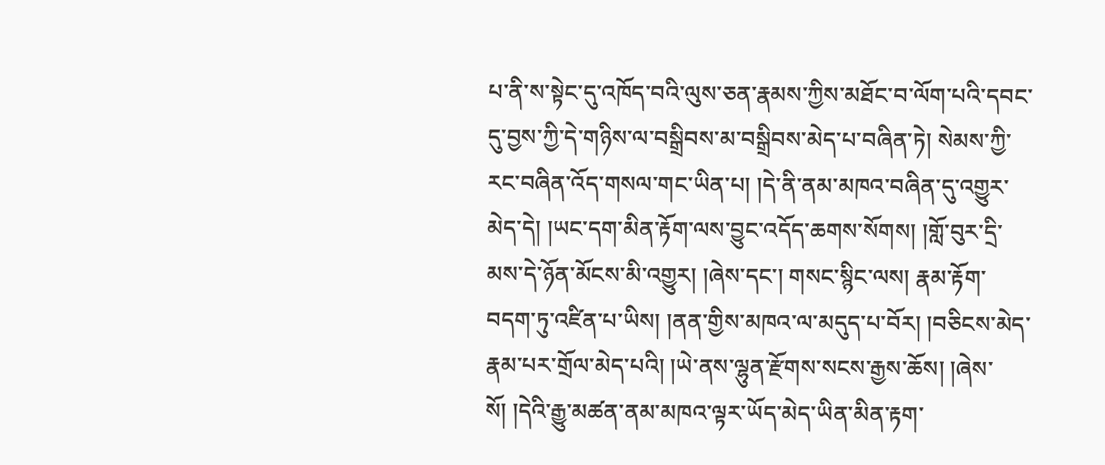པ་ནི་ས་སྟེང་དུ་འཁོད་བའི་ལུས་ཅན་རྣམས་ཀྱིས་མཐོང་བ་ལོག་པའི་དབང་དུ་བྱས་ཀྱི་དེ་གཉིས་ལ་བསྒྲིབས་མ་བསྒྲིབས་མེད་པ་བཞིན་ཏེ། སེམས་ཀྱི་རང་བཞིན་འོད་གསལ་གང་ཡིན་པ། །དེ་ནི་ནམ་མཁའ་བཞིན་དུ་འགྱུར་མེད་དེ། །ཡང་དག་མིན་རྟོག་ལས་བྱུང་འདོད་ཆགས་སོགས། །གློ་བུར་དྲི་མས་དེ་ཉོན་མོངས་མི་འགྱུར། །ཞེས་དང་། གསང་སྙིང་ལས། རྣམ་རྟོག་བདག་ཏུ་འཛིན་པ་ཡིས། །ནན་གྱིས་མཁའ་ལ་མདུད་པ་བོར། །བཅིངས་མེད་རྣམ་པར་གྲོལ་མེད་པའི། །ཡེ་ནས་ལྷུན་རྫོགས་སངས་རྒྱས་ཆོས། །ཞེས་སོ། །དེའི་རྒྱུ་མཚན་ནམ་མཁའ་ལྟར་ཡོད་མེད་ཡིན་མིན་རྟག་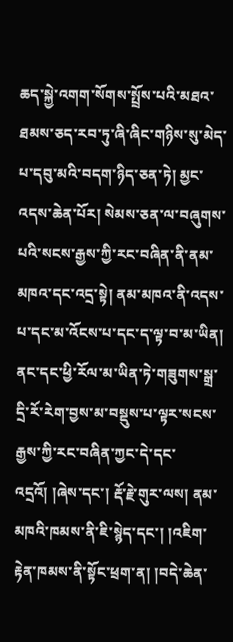ཆད་སྐྱེ་འགག་སོགས་སྤྲོས་པའི་མཐའ་ཐམས་ཅད་རབ་ཏུ་ཞི་ཞིང་གཉིས་སུ་མེད་པ་དབུ་མའི་བདག་ཉིད་ཅན་ཏེ། མྱང་འདས་ཆེན་པོར། སེམས་ཅན་ལ་བཞུགས་པའི་སངས་རྒྱས་ཀྱི་རང་བཞིན་ནི་ནམ་མཁའ་དང་འདྲ་སྟེ། ནམ་མཁའ་ནི་འདས་པ་དང་མ་འོངས་པ་དང་ད་ལྟ་བ་མ་ཡིན། ནང་དང་ཕྱི་རོལ་མ་ཡིན་ཏེ་གཟུགས་སྒྲ་དྲི་རོ་རེག་བྱས་མ་བསྡུས་པ་ལྟར་སངས་རྒྱས་ཀྱི་རང་བཞིན་ཀྱང་དེ་དང་འདྲའོ། །ཞེས་དང་། རྡོ་རྗེ་གུར་ལས། ནམ་མཁའི་ཁམས་ནི་ཇི་སྙེད་དང་། །འཇིག་རྟེན་ཁམས་ནི་སྟོང་ཕྲག་ན། །བདེ་ཆེན་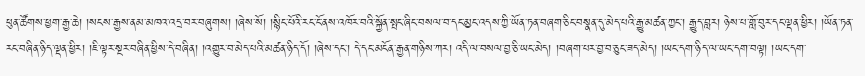ཕུན་ཚོགས་ཕྱག་རྒྱ་ཆེ། །སངས་རྒྱས་ནམ་མཁའ་འདྲ་བར་བཞུགས། །ཞེས་སོ། །སྙིང་པོའི་རང་ངོ་ནས་འཁོར་བའི་སྐྱོན་སྤང་ཞིང་བསལ་བ་དང་མྱང་འདས་ཀྱི་ཡོན་ཏན་བཞག་ཅིང་བསྣན་དུ་མེད་པའི་རྒྱུ་མཚན་ཀྱང་། རྒྱུད་བླར། ཉེས་པ་གློ་བུར་དང་ལྡན་ཕྱིར། །ཡོན་ཏན་རང་བཞིན་ཉིད་ལྡན་ཕྱིར། །ཇི་ལྟར་སྔར་བཞིན་ཕྱིས་དེ་བཞིན། །འགྱུར་བ་མེད་པའི་མཚན་ཉིད་དོ། །ཞེས་དང་། དེ་དང་མངོན་རྒྱན་གཉིས་ཀར། འདི་ལ་བསལ་བྱ་ཅི་ཡང་མེད། །བཞག་པར་བྱ་བ་ཅུང་ཟད་མེད། །ཡང་དག་ཉིད་ལ་ཡང་དག་བལྟ། །ཡང་དག་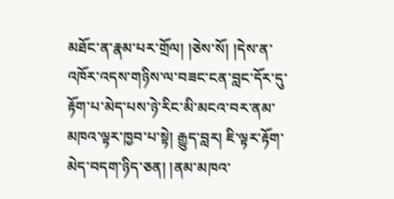མཐོང་ན་རྣམ་པར་གྲོལ། །ཅེས་སོ། །དེས་ན་འཁོར་འདས་གཉིས་ལ་བཟང་ངན་བླང་དོར་དུ་རྟོག་པ་མེད་པས་ཉེ་རིང་མི་མངའ་བར་ནམ་མཁའ་ལྟར་ཁྱབ་པ་སྟེ། རྒྱུད་བླར། ཇི་ལྟར་རྟོག་མེད་བདག་ཉིད་ཅན། །ནམ་མཁའ་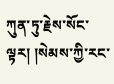ཀུན་ཏུ་རྗེས་སོང་ལྟར། །སེམས་ཀྱི་རང་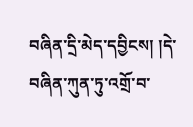བཞིན་དྲི་མེད་དབྱིངས། །དེ་བཞིན་ཀུན་ཏུ་འགྲོ་བ་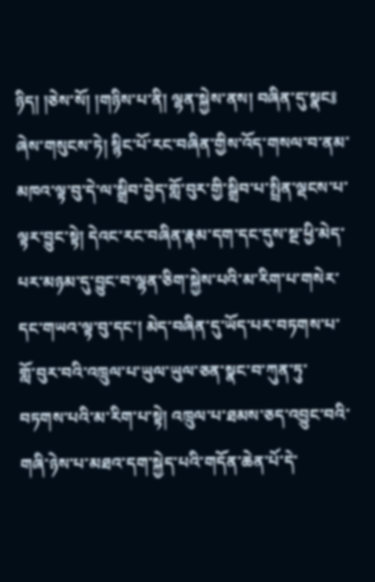ཉིད། །ཅེས་སོ། །གཉིས་པ་ནི། ལྷན་སྐྱེས་ནས། བཞིན་དུ་སྣང༔ ཞེས་གསུངས་ཏེ། སྙིང་པོ་རང་བཞིན་གྱིས་འོད་གསལ་བ་ནམ་མཁའ་ལྟ་བུ་དེ་ལ་སྒྲིབ་བྱེད་གློ་བུར་གྱི་སྒྲིབ་པ་སྤྲིན་ལྡངས་པ་ལྟར་བྱུང་སྟེ། དེའང་རང་བཞིན་རྣམ་དག་དང་དུས་སྔ་ཕྱི་མེད་པར་མཉམ་དུ་བྱུང་བ་ལྷན་ཅིག་སྐྱེས་པའི་མ་རིག་པ་གསེར་དང་གཡའ་ལྟ་བུ་དང་། མེད་བཞིན་དུ་ཡོད་པར་བཏགས་པ་གློ་བུར་བའི་འཁྲུལ་པ་ཡུལ་ཡུལ་ཅན་སྣང་བ་ཀུན་ཏུ་བཏགས་པའི་མ་རིག་པ་སྟེ། འཁྲུལ་པ་ཐམས་ཅད་འབྱུང་བའི་གཞི་ཉེས་པ་མཐའ་དག་སྐྱེད་པའི་གདོན་ཆེན་པོ་དེ་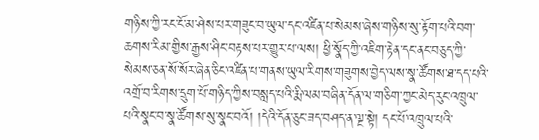གཉིས་ཀྱི་རང་ངོ་མ་ཤེས་པར་གཟུང་བ་ཡུལ་དང་འཛིན་པ་སེམས་ཞེས་གཉིས་སུ་རྟོག་པའི་བག་ཆགས་རིམ་གྱིས་རྒྱས་ཤིང་བརྟས་པར་གྱུར་པ་ལས། ཕྱི་སྣོད་ཀྱི་འཇིག་རྟེན་དང་ནང་བཅུད་ཀྱི་སེམས་ཅན་སོ་སོར་ཞེན་ཅིང་འཛིན་པ་གནས་ཡུལ་རིགས་གཟུགས་བྱེད་ལས་སྣ་ཚོགས་ཐ་དད་པའི་འགྲོ་བ་རིགས་དྲུག་པོ་གཉིད་ཀྱིས་བསླད་པའི་རྨི་ལམ་བཞིན་དོན་ལ་གཅིག་ཀྱང་མེད་རུང་འཁྲུལ་པའི་སྣང་བ་སྣ་ཚོགས་སུ་སྣང་བའོ། །དེའི་དོན་ཅུང་ཟད་བཤད་ན་ལྔ་སྟེ། དང་པོ་འཁྲུལ་པའི་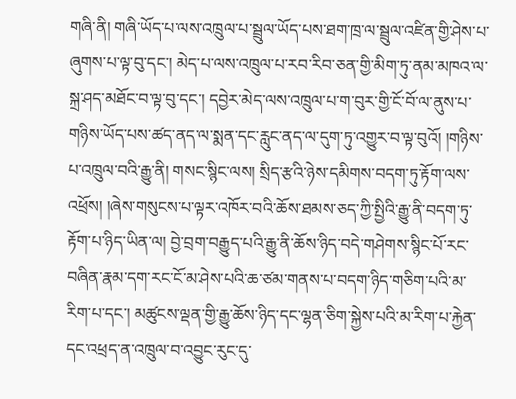གཞི་ནི། གཞི་ཡོད་པ་ལས་འཁྲུལ་པ་སྦྲུལ་ཡོད་པས་ཐག་ཁྲ་ལ་སྦྲུལ་འཛིན་གྱི་ཤེས་པ་ཞུགས་པ་ལྟ་བུ་དང་། མེད་པ་ལས་འཁྲུལ་པ་རབ་རིབ་ཅན་གྱི་མིག་ཏུ་ནམ་མཁའ་ལ་སྐྲ་ཤད་མཐོང་བ་ལྟ་བུ་དང་། དབྱེར་མེད་ལས་འཁྲུལ་པ་ག་བུར་གྱི་ངོ་བོ་ལ་ནུས་པ་གཉིས་ཡོད་པས་ཚད་ནད་ལ་སྨན་དང་རླུང་ནད་ལ་དུག་ཏུ་འགྱུར་བ་ལྟ་བུའོ། །གཉིས་པ་འཁྲུལ་བའི་རྒྱུ་ནི། གསང་སྙིང་ལས། སྲིད་རྩའི་ཉེས་དམིགས་བདག་ཏུ་རྟོག་ལས་འཕྲོས། །ཞེས་གསུངས་པ་ལྟར་འཁོར་བའི་ཆོས་ཐམས་ཅད་ཀྱི་སྤྱིའི་རྒྱུ་ནི་བདག་ཏུ་རྟོག་པ་ཉིད་ཡིན་ལ། བྱེ་བྲག་བརྒྱུད་པའི་རྒྱུ་ནི་ཆོས་ཉིད་བདེ་གཤེགས་སྙིང་པོ་རང་བཞིན་རྣམ་དག་རང་ངོ་མ་ཤེས་པའི་ཆ་ཙམ་གནས་པ་བདག་ཉིད་གཅིག་པའི་མ་རིག་པ་དང་། མཚུངས་ལྡན་གྱི་རྒྱུ་ཆོས་ཉིད་དང་ལྷན་ཅིག་སྐྱེས་པའི་མ་རིག་པ་རྐྱེན་དང་འཕྲད་ན་འཁྲུལ་བ་འབྱུང་རུང་དུ་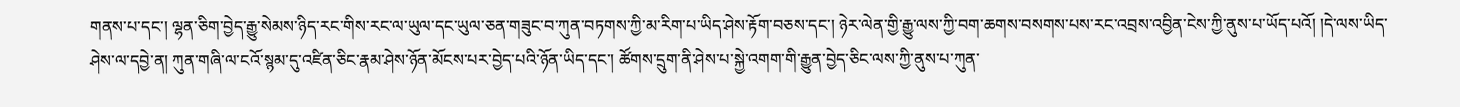གནས་པ་དང་། ལྷན་ཅིག་བྱེད་རྒྱུ་སེམས་ཉིད་རང་གིས་རང་ལ་ཡུལ་དང་ཡུལ་ཅན་གཟུང་བ་ཀུན་བཏགས་ཀྱི་མ་རིག་པ་ཡིད་ཤེས་རྟོག་བཅས་དང་། ཉེར་ལེན་གྱི་རྒྱུ་ལས་ཀྱི་བག་ཆགས་བསགས་པས་རང་འབྲས་འབྱིན་ངེས་ཀྱི་ནུས་པ་ཡོད་པའོ། །དེ་ལས་ཡིད་ཤེས་ལ་དབྱེ་ན། ཀུན་གཞི་ལ་ངའོ་སྙམ་དུ་འཛིན་ཅིང་རྣམ་ཤེས་ཉོན་མོངས་པར་བྱེད་པའི་ཉོན་ཡིད་དང་། ཚོགས་དྲུག་ནི་ཤེས་པ་སྐྱེ་འགག་གི་རྒྱུན་བྱེད་ཅིང་ལས་ཀྱི་ནུས་པ་ཀུན་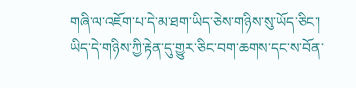གཞི་ལ་འཇོག་པ་དེ་མ་ཐག་ཡིད་ཅེས་གཉིས་སུ་ཡོད་ཅིང་། ཡིད་དེ་གཉིས་ཀྱི་རྟེན་དུ་གྱུར་ཅིང་བག་ཆགས་དང་ས་བོན་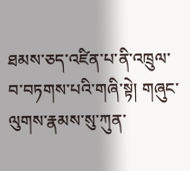ཐམས་ཅད་འཛིན་པ་ནི་འཁྲུལ་བ་བཏགས་པའི་གཞི་སྟེ། གཞུང་ལུགས་རྣམས་སུ་ཀུན་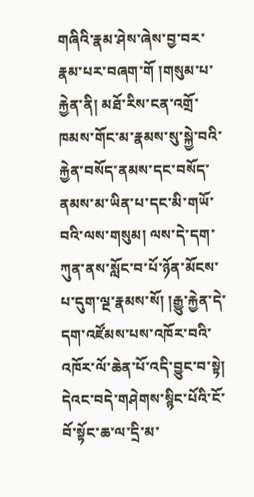གཞིའི་རྣམ་ཤེས་ཞེས་བྱ་བར་རྣམ་པར་བཞག་གོ །གསུམ་པ་རྐྱེན་ནི། མཐོ་རིས་ངན་འགྲོ་ཁམས་གོང་མ་རྣམས་སུ་སྐྱེ་བའི་རྐྱེན་བསོད་ནམས་དང་བསོད་ནམས་མ་ཡིན་པ་དང་མི་གཡོ་བའི་ལས་གསུམ། ལས་དེ་དག་ཀུན་ནས་སློང་བ་པོ་ཉོན་མོངས་པ་དུག་ལྔ་རྣམས་སོ། །རྒྱུ་རྐྱེན་དེ་དག་འཛོམས་པས་འཁོར་བའི་འཁོར་ལོ་ཆེན་པོ་འདི་བྱུང་བ་སྟེ། དེའང་བདེ་གཤེགས་སྙིང་པོའི་ངོ་བོ་སྟོང་ཆ་ལ་དྲི་མ་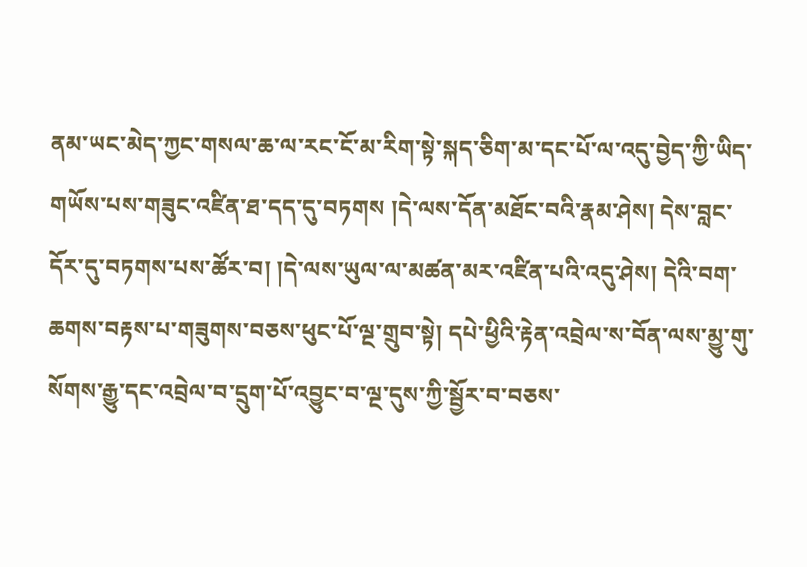ནམ་ཡང་མེད་ཀྱང་གསལ་ཆ་ལ་རང་ངོ་མ་རིག་སྟེ་སྐད་ཅིག་མ་དང་པོ་ལ་འདུ་བྱེད་ཀྱི་ཡིད་གཡོས་པས་གཟུང་འཛིན་ཐ་དད་དུ་བཏགས །དེ་ལས་དོན་མཐོང་བའི་རྣམ་ཤེས། དེས་བླང་དོར་དུ་བཏགས་པས་ཚོར་བ། །དེ་ལས་ཡུལ་ལ་མཚན་མར་འཛིན་པའི་འདུ་ཤེས། དེའི་བག་ཆགས་བརྟས་པ་གཟུགས་བཅས་ཕུང་པོ་ལྔ་གྲུབ་སྟེ། དཔེ་ཕྱིའི་རྟེན་འབྲེལ་ས་བོན་ལས་མྱུ་གུ་སོགས་རྒྱུ་དང་འབྲེལ་བ་དྲུག་པོ་འབྱུང་བ་ལྔ་དུས་ཀྱི་སྦྱོར་བ་བཅས་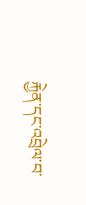རྐྱེན་དང་འབྲེལ་བ་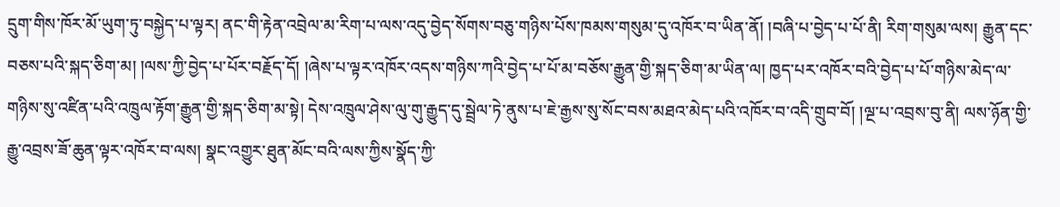དྲུག་གིས་ཁོར་མོ་ཡུག་ཏུ་བསྐྱེད་པ་ལྟར། ནང་གི་རྟེན་འབྲེལ་མ་རིག་པ་ལས་འདུ་བྱེད་སོགས་བཅུ་གཉིས་པོས་ཁམས་གསུམ་དུ་འཁོར་བ་ཡིན་ནོ། །བཞི་པ་བྱེད་པ་པོ་ནི། རིག་གསུམ་ལས། རྒྱུན་དང་བཅས་པའི་སྐད་ཅིག་མ། །ལས་ཀྱི་བྱེད་པ་པོར་བརྗོད་དོ། །ཞེས་པ་ལྟར་འཁོར་འདས་གཉིས་ཀའི་བྱེད་པ་པོ་མ་བཅོས་རྒྱུན་གྱི་སྐད་ཅིག་མ་ཡིན་ལ། ཁྱད་པར་འཁོར་བའི་བྱེད་པ་པོ་གཉིས་མེད་ལ་གཉིས་སུ་འཛིན་པའི་འཁྲུལ་རྟོག་རྒྱུན་གྱི་སྐད་ཅིག་མ་སྟེ། དེས་འཁྲུལ་ཤེས་ལུ་གུ་རྒྱུད་དུ་སྦྲེལ་ཏེ་ནུས་པ་ཇེ་རྒྱས་སུ་སོང་བས་མཐའ་མེད་པའི་འཁོར་བ་འདི་གྲུབ་བོ། །ལྔ་པ་འབྲས་བུ་ནི། ལས་ཉོན་གྱི་རྒྱུ་འབྲས་ཟོ་ཆུན་ལྟར་འཁོར་བ་ལས། སྣང་འགྱུར་ཐུན་མོང་བའི་ལས་ཀྱིས་སྣོད་ཀྱི་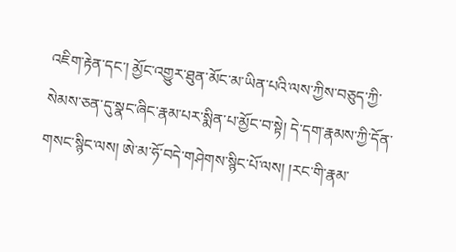འཇིག་རྟེན་དང་། མྱོང་འགྱུར་ཐུན་མོང་མ་ཡིན་པའི་ལས་ཀྱིས་བཅུད་ཀྱི་སེམས་ཅན་དུ་སྣང་ཞིང་རྣམ་པར་སྨིན་པ་མྱོང་བ་སྟེ། དེ་དག་རྣམས་ཀྱི་དོན་གསང་སྙིང་ལས། ཨེ་མ་ཧོ་བདེ་གཤེགས་སྙིང་པོ་ལས། །རང་གི་རྣམ་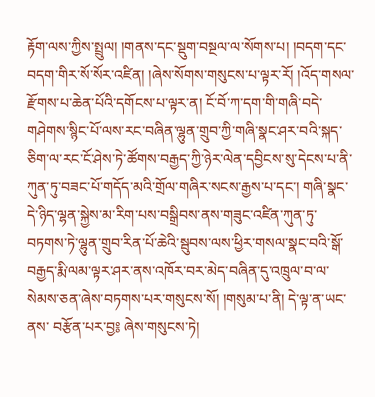རྟོག་ལས་ཀྱིས་སྤྲུལ། །གནས་དང་སྡུག་བསྔལ་ལ་སོགས་པ། །བདག་དང་བདག་གིར་སོ་སོར་འཛིན། །ཞེས་སོགས་གསུངས་པ་ལྟར་རོ། །འོད་གསལ་རྫོགས་པ་ཆེན་པོའི་དགོངས་པ་ལྟར་ན། ངོ་བོ་ཀ་དག་གི་གཞི་བདེ་གཤེགས་སྙིང་པོ་ལས་རང་བཞིན་ལྷུན་གྲུབ་ཀྱི་གཞི་སྣང་ཤར་བའི་སྐད་ཅིག་ལ་རང་ངོ་ཤེས་ཏེ་ཚོགས་བརྒྱད་ཀྱི་ཉེར་ལེན་དབྱིངས་སུ་དེངས་པ་ནི་ཀུན་ཏུ་བཟང་པོ་གདོད་མའི་གྲོལ་གཞིར་སངས་རྒྱས་པ་དང་། གཞི་སྣང་དེ་ཉིད་ལྷན་སྐྱེས་མ་རིག་པས་བསྒྲིབས་ནས་གཟུང་འཛིན་ཀུན་ཏུ་བཏགས་ཏེ་ལྷུན་གྲུབ་རིན་པོ་ཆེའི་སྦུབས་ལས་ཕྱིར་གསལ་སྣང་བའི་སྒོ་བརྒྱད་རྨི་ལམ་ལྟར་ཤར་ནས་འཁོར་བར་མེད་བཞིན་དུ་འཁྲུལ་བ་ལ་སེམས་ཅན་ཞེས་བཏགས་པར་གསུངས་སོ། །གསུམ་པ་ནི། དེ་ལྟ་ན་ཡང་ནས་ བརྩོན་པར་བྱ༔ ཞེས་གསུངས་ཏེ།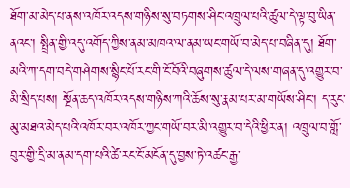ཐོག་མ་མེད་པ་ནས་འཁོར་འདས་གཉིས་སུ་བཏགས་ཤིང་འཁྲུལ་པའི་ཚུལ་དེ་ལྟ་བུ་ཡིན་ནའང་། སྤྲིན་གྱི་འདུ་འགོད་ཀྱིས་ནམ་མཁའ་ལ་ནམ་ཡང་གཡོ་བ་མེད་པ་བཞིན་དུ། ཐོག་མའི་ཀ་དག་བདེ་གཤེགས་སྙིང་པོ་རང་གི་ངོ་བོའི་བཞུགས་ཚུལ་དེ་ལས་གཞན་དུ་འགྱུར་བ་མི་སྲིད་པས། སྔོན་ཆད་འཁོར་འདས་གཉིས་ཀའི་ཆོས་སུ་རྣམ་པར་མ་གཡོས་ཤིང་། ད་རུང་མུ་མཐའ་མེད་པའི་འཁོར་བར་འཁོར་ཀྱང་གཡོ་བར་མི་འགྱུར་བ་དེའི་ཕྱིར་ན། འཁྲུལ་བ་གློ་བུར་གྱི་དྲི་མ་ནམ་དག་པའི་ཚེ་རང་ངོ་མངོན་དུ་བྱས་ཏེ་འཚང་རྒྱ་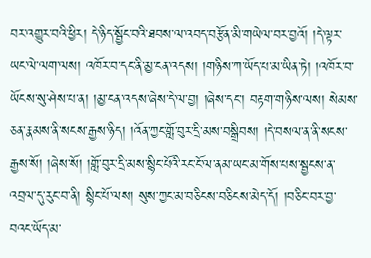བར་འགྱུར་བའི་ཕྱིར། དེ་ཉིད་སྦྱོང་བའི་ཐབས་ལ་འབད་བརྩོན་མི་གཡེལ་བར་བྱའོ། །དེ་ལྟར་ཡང་ལེ་ལག་ལས། འཁོར་བ་དང་ནི་མྱ་ངན་འདས། །གཉིས་ཀ་ཡོད་པ་མ་ཡིན་ཏེ། །འཁོར་བ་ཡོངས་སུ་ཤེས་པ་ན། །མྱ་ངན་འདས་ཞེས་དེ་ལ་བྱ། །ཞེས་དང་། བརྟག་གཉིས་ལས། སེམས་ཅན་རྣམས་ནི་སངས་རྒྱས་ཉིད། །འོན་ཀྱང་གློ་བུར་དྲི་མས་བསྒྲིབས། །དེ་བསལ་ན་ནི་སངས་རྒྱས་སོ། །ཞེས་སོ། །གློ་བུར་དྲི་མས་སྙིང་པོའི་རང་ངོ་ལ་ནམ་ཡང་མ་གོས་པས་སྦྱངས་ན་འབྲལ་དུ་རུང་བ་ནི། སྙིང་པོ་ལས། སུས་ཀྱང་མ་བཅིངས་བཅིངས་མེད་དོ། །བཅིང་བར་བྱ་བའང་ཡོད་མ་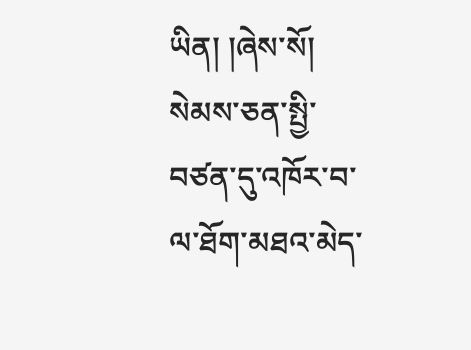ཡིན། །ཞེས་སོ། སེམས་ཅན་སྤྱི་བཙན་དུ་འཁོར་བ་ལ་ཐོག་མཐའ་མེད་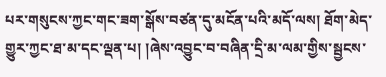པར་གསུངས་ཀྱང་གང་ཟག་སྒོས་བཙན་དུ་མངོན་པའི་མདོ་ལས། ཐོག་མེད་གྱུར་ཀྱང་ཐ་མ་དང་ལྡན་པ། །ཞེས་འབྱུང་བ་བཞིན་དྲི་མ་ལམ་གྱིས་སྦྱངས་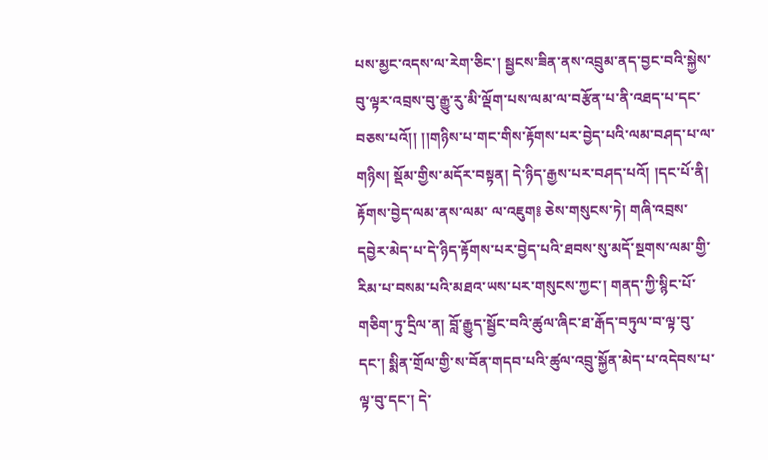པས་མྱང་འདས་ལ་རེག་ཅིང་། སྦྱངས་ཟིན་ནས་འབྲུམ་ནད་བྱང་བའི་སྐྱེས་བུ་ལྟར་འབྲས་བུ་རྒྱུ་རུ་མི་ལྡོག་པས་ལམ་ལ་བརྩོན་པ་ནི་འཐད་པ་དང་བཅས་པའོ།། །།གཉིས་པ་གང་གིས་རྟོགས་པར་བྱེད་པའི་ལམ་བཤད་པ་ལ་གཉིས། སྡོམ་གྱིས་མདོར་བསྟན། དེ་ཉིད་རྒྱས་པར་བཤད་པའོ། །དང་པོ་ནི། རྟོགས་བྱེད་ལམ་ནས་ལམ་ ལ་འཇུག༔ ཅེས་གསུངས་ཏེ། གཞི་འབྲས་དབྱེར་མེད་པ་དེ་ཉིད་རྟོགས་པར་བྱེད་པའི་ཐབས་སུ་མདོ་སྔགས་ལམ་གྱི་རིམ་པ་བསམ་པའི་མཐའ་ཡས་པར་གསུངས་ཀྱང་། གནད་ཀྱི་སྙིང་པོ་གཅིག་ཏུ་དྲིལ་ན། བློ་རྒྱུད་སྦྱོང་བའི་ཚུལ་ཞིང་ཐ་རྒོད་བཏུལ་བ་ལྟ་བུ་དང་། སྨིན་གྲོལ་གྱི་ས་བོན་གདབ་པའི་ཚུལ་འབྲུ་སྐྱོན་མེད་པ་འདེབས་པ་ལྟ་བུ་དང་། དེ་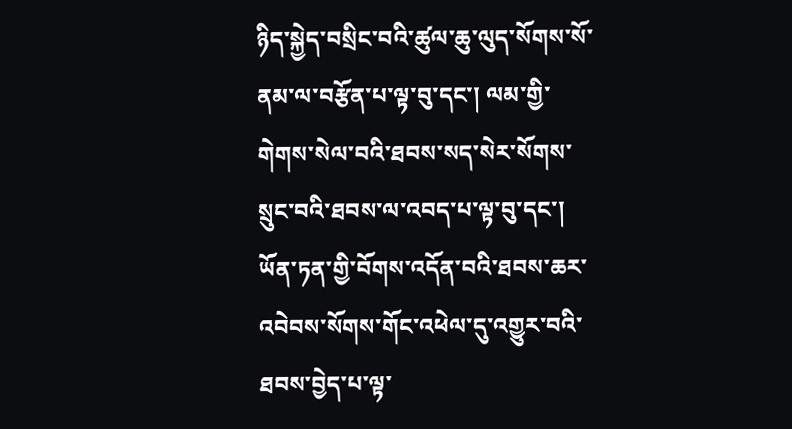ཉིད་སྐྱེད་བསྲིང་བའི་ཚུལ་ཆུ་ལུད་སོགས་སོ་ནམ་ལ་བརྩོན་པ་ལྟ་བུ་དང་། ལམ་གྱི་གེགས་སེལ་བའི་ཐབས་སད་སེར་སོགས་སྲུང་བའི་ཐབས་ལ་འབད་པ་ལྟ་བུ་དང་། ཡོན་ཏན་གྱི་བོགས་འདོན་བའི་ཐབས་ཆར་འབེབས་སོགས་གོང་འཕེལ་དུ་འགྱུར་བའི་ཐབས་བྱེད་པ་ལྟ་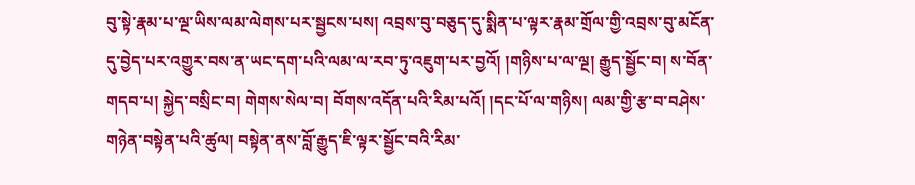བུ་སྟེ་རྣམ་པ་ལྔ་ཡིས་ལམ་ལེགས་པར་སྦྱངས་པས། འབྲས་བུ་བཅུད་དུ་སྨིན་པ་ལྟར་རྣམ་གྲོལ་གྱི་འབྲས་བུ་མངོན་དུ་བྱེད་པར་འགྱུར་བས་ན་ཡང་དག་པའི་ལམ་ལ་རབ་ཏུ་འཇུག་པར་བྱའོ། །གཉིས་པ་ལ་ལྔ། རྒྱུད་སྦྱོང་བ། ས་བོན་གདབ་པ། སྐྱེད་བསྲིང་བ། གེགས་སེལ་བ། བོགས་འདོན་པའི་རིམ་པའོ། །དང་པོ་ལ་གཉིས། ལམ་གྱི་རྩ་བ་བཤེས་གཉེན་བསྟེན་པའི་ཚུལ། བསྟེན་ནས་བློ་རྒྱུད་ཇི་ལྟར་སྦྱོང་བའི་རིམ་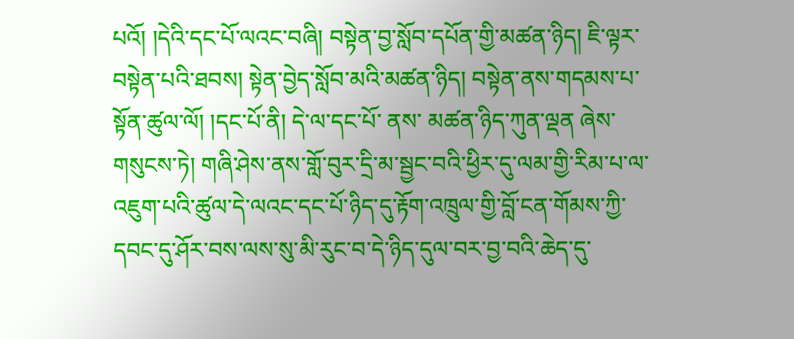པའོ། །དེའི་དང་པོ་ལའང་བཞི། བསྟེན་བྱ་སློབ་དཔོན་གྱི་མཚན་ཉིད། ཇི་ལྟར་བསྟེན་པའི་ཐབས། སྟེན་བྱེད་སློབ་མའི་མཚན་ཉིད། བསྟེན་ནས་གདམས་པ་སྟོན་ཚུལ་ལོ། །དང་པོ་ནི། དེ་ལ་དང་པོ་ ནས་ མཚན་ཉིད་ཀུན་ལྡན ཞེས་གསུངས་ཏེ། གཞི་ཤེས་ནས་གློ་བུར་དྲི་མ་སྦྱང་བའི་ཕྱིར་དུ་ལམ་གྱི་རིམ་པ་ལ་འཇུག་པའི་ཚུལ་དེ་ལའང་དང་པོ་ཉིད་དུ་རྟོག་འཁྲུལ་གྱི་བློ་ངན་གོམས་ཀྱི་དབང་དུ་ཤོར་བས་ལས་སུ་མི་རུང་བ་དེ་ཉིད་དུལ་བར་བྱ་བའི་ཆེད་དུ་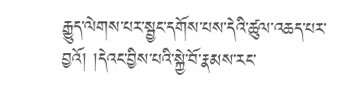རྒྱུད་ལེགས་པར་སྦྱང་དགོས་པས་དེའི་ཚུལ་འཆད་པར་བྱའོ། །དེའང་བྱིས་པའི་སྐྱེ་བོ་རྣམས་རང་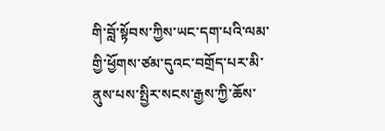གི་བློ་སྟོབས་ཀྱིས་ཡང་དག་པའི་ལམ་གྱི་ཕྱོགས་ཙམ་དུའང་བགྲོད་པར་མི་ནུས་པས་སྤྱིར་སངས་རྒྱས་ཀྱི་ཆོས་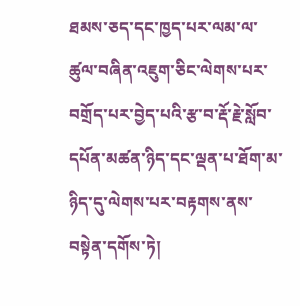ཐམས་ཅད་དང་ཁྱད་པར་ལམ་ལ་ཚུལ་བཞིན་འཇུག་ཅིང་ལེགས་པར་བགྲོད་པར་བྱེད་པའི་རྩ་བ་རྡོ་རྗེ་སློབ་དཔོན་མཚན་ཉིད་དང་ལྡན་པ་ཐོག་མ་ཉིད་དུ་ལེགས་པར་བརྟགས་ནས་བསྟེན་དགོས་ཏེ།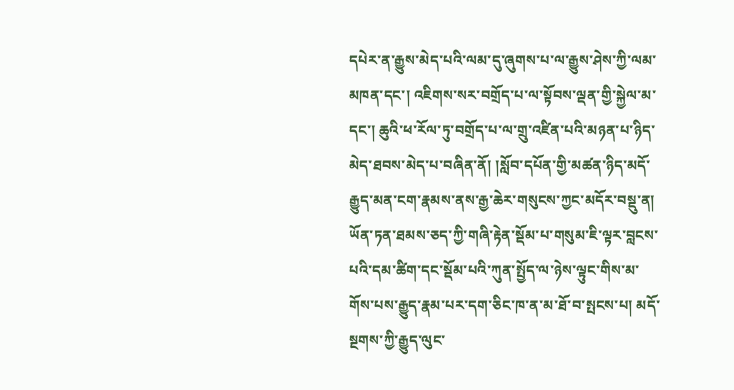དཔེར་ན་རྒྱུས་མེད་པའི་ལམ་དུ་ཞུགས་པ་ལ་རྒྱུས་ཤེས་ཀྱི་ལམ་མཁན་དང་། འཇིགས་སར་བགྲོད་པ་ལ་སྟོབས་ལྡན་གྱི་སྐྱེལ་མ་དང་། ཆུའི་ཕ་རོལ་ཏུ་བགྲོད་པ་ལ་གྲུ་འཛིན་པའི་མཉན་པ་ཉིད་མེད་ཐབས་མེད་པ་བཞིན་ནོ། །སློབ་དཔོན་གྱི་མཚན་ཉིད་མདོ་རྒྱུད་མན་ངག་རྣམས་ནས་རྒྱ་ཆེར་གསུངས་ཀྱང་མདོར་བསྡུ་ན། ཡོན་ཏན་ཐམས་ཅད་ཀྱི་གཞི་རྟེན་སྡོམ་པ་གསུམ་ཇི་ལྟར་བླངས་པའི་དམ་ཚིག་དང་སྡོམ་པའི་ཀུན་སྤྱོད་ལ་ཉེས་ལྟུང་གིས་མ་གོས་པས་རྒྱུད་རྣམ་པར་དག་ཅིང་ཁ་ན་མ་ཐོ་བ་སྤངས་པ། མདོ་སྔགས་ཀྱི་རྒྱུད་ལུང་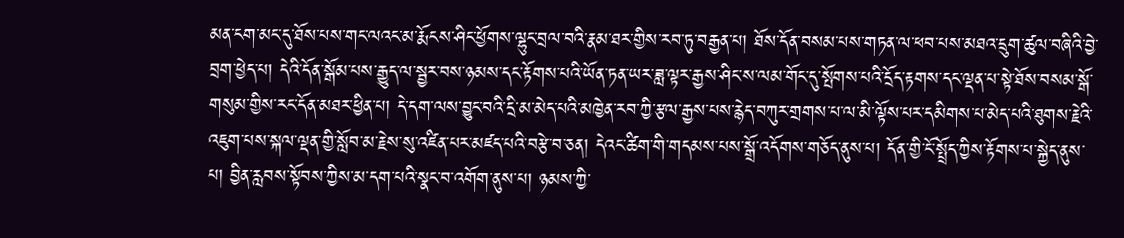མན་ངག་མང་དུ་ཐོས་པས་གང་ལའང་མ་རྨོངས་ཤིང་ཕྱོགས་ལྷུང་བྲལ་བའི་རྣམ་ཐར་གྱིས་རབ་ཏུ་བརྒྱན་པ། ཐོས་དོན་བསམ་པས་གཏན་ལ་ཕབ་པས་མཐའ་དྲུག་ཚུལ་བཞིའི་བྱེ་བྲག་ཕྱེད་པ། དེའི་དོན་སྒོམ་པས་རྒྱུད་ལ་སྦྱར་བས་ཉམས་དང་རྟོགས་པའི་ཡོན་ཏན་ཡར་ཟླ་ལྟར་རྒྱས་ཤིང་ས་ལམ་གོང་དུ་སྤོགས་པའི་དྲོད་རྟགས་དང་ལྡན་པ་སྟེ་ཐོས་བསམ་སྒོ་གསུམ་གྱིས་རང་དོན་མཐར་ཕྱིན་པ། དེ་དག་ལས་བྱུང་བའི་དྲི་མ་མེད་པའི་མཁྱེན་རབ་ཀྱི་རྩལ་རྒྱས་པས་རྙེད་བཀུར་གྲགས་པ་ལ་མི་ལྟོས་པར་དམིགས་པ་མེད་པའི་ཐུགས་རྗེའི་འཇུག་པས་སྐལ་ལྡན་གྱི་སློབ་མ་རྗེས་སུ་འཛིན་པར་མཛད་པའི་བརྩེ་བ་ཅན། དེའང་ཚིག་གི་གདམས་པས་སྒྲོ་འདོགས་གཅོད་ནུས་པ། དོན་གྱི་ངོ་སྤྲོད་ཀྱིས་རྟོགས་པ་སྐྱེད་ནུས་པ། བྱིན་རླབས་སྟོབས་ཀྱིས་མ་དག་པའི་སྣང་བ་འགོག་ནུས་པ། ཉམས་ཀྱི་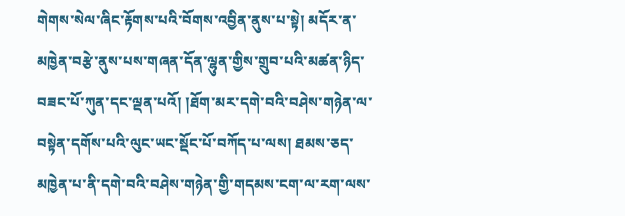གེགས་སེལ་ཞིང་རྟོགས་པའི་བོགས་འབྱིན་ནུས་པ་སྟེ། མདོར་ན་མཁྱེན་བརྩེ་ནུས་པས་གཞན་དོན་ལྷུན་གྱིས་གྲུབ་པའི་མཚན་ཉིད་བཟང་པོ་ཀུན་དང་ལྡན་པའོ། །ཐོག་མར་དགེ་བའི་བཤེས་གཉེན་ལ་བསྟེན་དགོས་པའི་ལུང་ཡང་སྡོང་པོ་བཀོད་པ་ལས། ཐམས་ཅད་མཁྱེན་པ་ནི་དགེ་བའི་བཤེས་གཉེན་གྱི་གདམས་ངག་ལ་རག་ལས་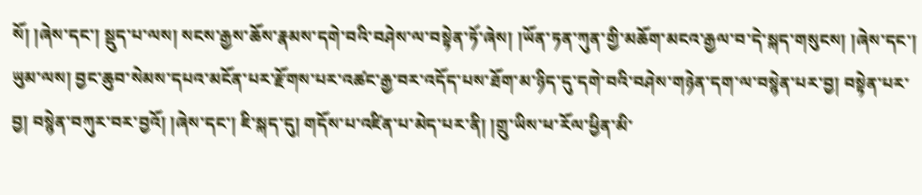སོ། །ཞེས་དང་། སྡུད་པ་ལས། སངས་རྒྱས་ཆོས་རྣམས་དགེ་བའི་བཤེས་ལ་བསྟེན་ཏོ་ཞེས། །ཡོན་ཏན་ཀུན་གྱི་མཆོག་མངའ་རྒྱལ་བ་དེ་སྐད་གསུངས། །ཞེས་དང་། ཡུམ་ལས། བྱང་ཆུབ་སེམས་དཔའ་མངོན་པར་རྫོགས་པར་འཚང་རྒྱ་བར་འདོད་པས་ཐོག་མ་ཉིད་དུ་དགེ་བའི་བཤེས་གཉེན་དག་ལ་བསྙེན་པར་བྱ། བསྟེན་པར་བྱ། བསྙེན་བཀུར་བར་བྱའོ། །ཞེས་དང་། ཇི་སྐད་དུ། གདོས་པ་འཛིན་པ་མེད་པར་ནི། །གྲུ་ཡིས་ཕ་རོལ་ཕྱིན་མི་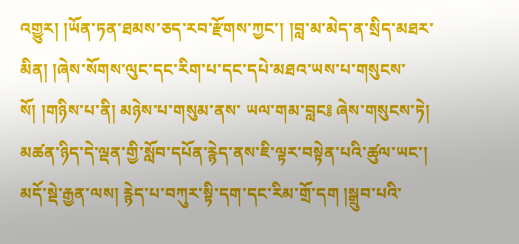འགྱུར། །ཡོན་ཏན་ཐམས་ཅད་རབ་རྫོགས་ཀྱང་། །བླ་མ་མེད་ན་སྲིད་མཐར་མིན། །ཞེས་སོགས་ལུང་དང་རིག་པ་དང་དཔེ་མཐའ་ཡས་པ་གསུངས་སོ། །གཉིས་པ་ནི། མཉེས་པ་གསུམ་ནས་ ཡལ་གམ་བླང༔ ཞེས་གསུངས་ཏེ། མཚན་ཉིད་དེ་ལྡན་གྱི་སློབ་དཔོན་རྙེད་ནས་ཇི་ལྟར་བསྟེན་པའི་ཚུལ་ཡང་། མདོ་སྡེ་རྒྱན་ལས། རྙེད་པ་བཀུར་སྟི་དག་དང་རིམ་གྲོ་དག །སྒྲུབ་པའི་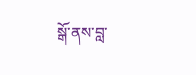སྒོ་ནས་བླ་